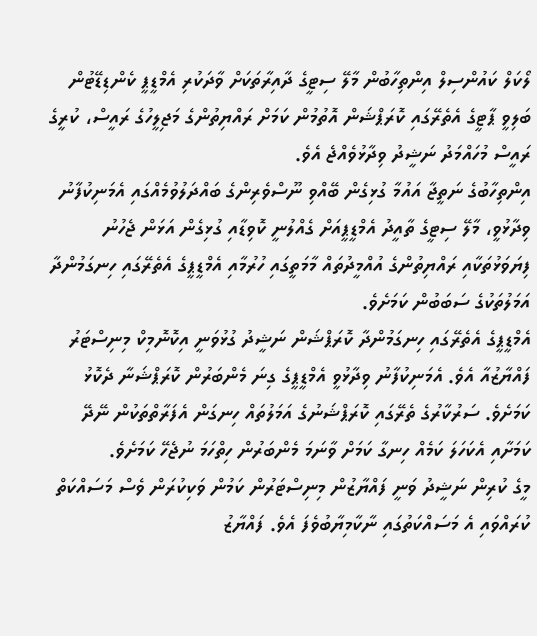ލޯކަލް ކައުންސިލް އިންތިހާބުން މާލޭ ސިޓީގެ ދާއިރާތަކަށް ވާދަކުރި އެމްޑީޕީ ކެންޑިޑޭޓުން ބަލިވީ ޕާޓީގެ އެތެރޭގައި ކޮރަޕްޝަން އޮތުމުން ކަމަށް ރައްޔިތުންގެ މަޖިލީހުގެ ރައީސް، ކުރީގެ ރައީސް މުހައްމަދު ނަޝީދު ވިދާޅުވެއްޖެ އެވެ.
އިންތިހާބުގެ ނަތީޖާ އައުމާ ގުޅިގެން ބޭއްވި ނޫސްވެރިންގެ ބައްދަލުވުމެއްގައި އެމަނިކުފާނު ވިދާޅުވީ، މާލޭ ސިޓީގެ ތާއީދު އެމްޑީޕީއަށް ގެއްލުނީ ކޮވިޑާއި ގުޅިގެން އަޅަން ޖެހުނު ފިޔަވަޅުތަކާއި ރައްޔިތުންގެ އުއްމީދުތައް މާމަތީގައި ހުރުމާއި އެމްޑީޕީގެ އެތެރޭގައި ހިނގަމުންދާ އަމަލުތަކުގެ ސަބަބުން ކަމަށެވެ.
އެމްޑީޕީގެ އެތެރޭގައި ހިނގަމުންދާ ކޮރަޕްޝަން ނަޝީދު ގުޅުވަނީ އިކޮނޮމިކް މިނިސްޓަރު ފައްޔާޒުއާ އެވެ. އެމަނިކުފާނު ވިދާޅުވީ އެމްޑީޕީގެ ގިނަ މެންބަރުން ކޮރަޕްޝަނާ ދެކޮޅު ކަމަށެވެ. ސަރުކާރުގެ ތެރޭގައި ކޮރަޕްޝަނުގެ އަމަލުތައް ހިނގަން އެފަރާތްތަކުން ނޭދޭ ކަމަށާއި އެކަހަލަ ކަމެއް ހިނގާ ކަމަށް ވާނަމަ މެންބަރުން ހިތްހަމަ ނުޖެހޭ ކަމަށެވެ.
މީގެ ކުރިން ނަޝީދު ވަނީ ފައްޔާޒުން މިނިސްޓަރުން ކަމުން ވަކިކުރަން ވެސް މަސައްކަތް ކުރައްވައި އެ މަސައްކަތުގައި ނާކާމިޔާބުވެފަ އެވެ. ފައްޔާޒު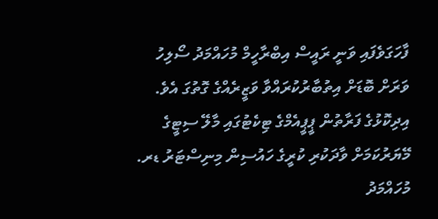ފާހަގަވެފައި ވަނީ ރައީސް އިބްރާހީމް މުހައްމަދު ސޯލިހު ވަރަށް ބޮޑަށް އިތުބާރުކުރައްވާ ވަޒީރެއްގެ ގޮތުގަ އެވެ.
އިދިކޮޅުގެ ފަރާތުން ޕީޕީއެމްގެ ޓިކެޓުގައި މާލޭ ސިޓީގެ މޭޔަރުކަމަށް ވާދަކުރި ކުރީގެ ހައުސިން މިނިސްޓަރު ޑރ. މުހައްމަދު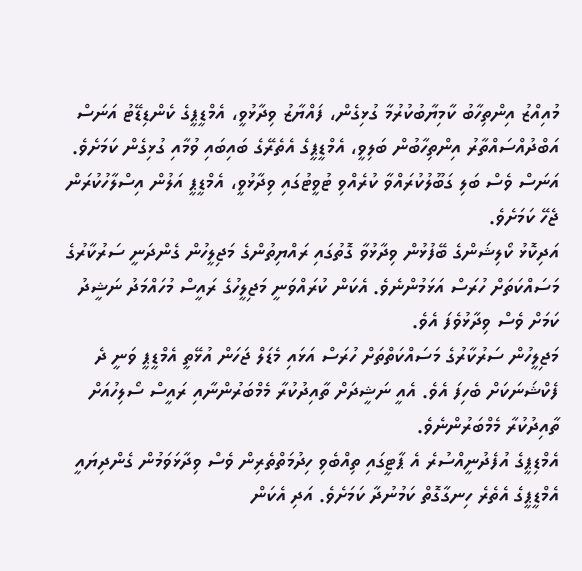މުއިއްޒު އިންތިހާބު ކާމިޔާބުކުރުމާ ގުޅިގެން، ފައްޔާޒު ވިދާޅުވީ، އެމްޑީޕީގެ ކެންޑިޑޭޓު އަނަސް އަބްދުއްސައްތާރު އިންތިހާބުން ބަލިވީ، އެމްޑީޕީގެ އެތެރޭގެ ބައިބައި ވުމާއި ގުޅިގެން ކަމަށެވެ.
އަނަސް ވެސް ބަލި ގަބޫލުކުރައްވާ ކުރެއްވި ޓުވީޓުގައި ވިދާޅުވީ، އެމްޑީޕީ އަލުން އިސްލާހުކުރަން ޖެހޭ ކަމަށެވެ.
އަދިކޮޅު ކޯލިޝަންގެ ބޭފުޅުން ވިދާޅުވާ ގޮތުގައި ރައްޔިތުންގެ މަޖިލީހުން ގެންދަނީ ސަރުކާރުގެ މަސައްކަތަށް ހުރަސް އަޅަމުންނެވެ. އެކަން ކުރައްވަނީ މަޖިލީހުގެ ރައީސް މުހައްމަދު ނަޝީދު ކަމަށް ވެސް ވިދާޅުވެފަ އެވެ.
މަޖިލީހުން ސަރުކާރުގެ މަސައްކަތްތަށް ހުރަސް އަޅައި މެޑަލް ޖަހަން އުޅޭތީ އެމްޑީޕީ ވަނީ ދެ ފެކްޝަނަކަށް ބެހިފަ އެވެ. އެއީ ނަޝީދަށް ތާއިދުކުރާ މެމްބަރުންނާއި ރައީސް ސޯލިހުއަށް ތާއިދުކުރާ މެމްބަރުންނެވެ.
އެމްޑިޕީގެ އުފެދުނީއްސުރެ އެ ޕާޓީގައި ތިއްބެވި ހިދުމަތްތެރިން ވެސް ވިދާޅަވަމުން ގެންދިޔައީ އެމްޑީޕީގެ އެތެރެ ހިނގާގޮތް ކަމުނުދާ ކަމަށެވެ. އަދި އެކަން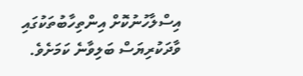އިސްލާހުނުކޮށް އިންތިހާބުތަކުގައި ވާދަކުރިޔަސް ބަލިވާނެ ކަމަށެވެ.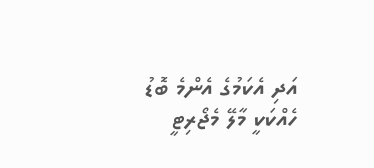އަދި އެކަމުގެ އެންމެ ބޮޑު ހެއްކަކީ މާލޭ މެޖޯރިޓީ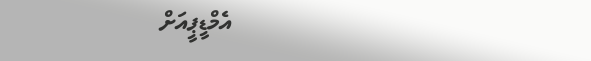އެމްޑީޕީއަށް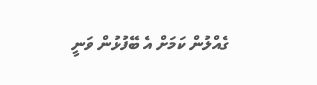ގެއްލުން ކަމަށް އެ ބޭފުޅުން ވަނީ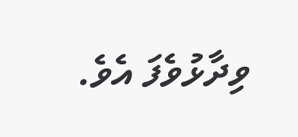ވިދާޅުވެފަ އެވެ.